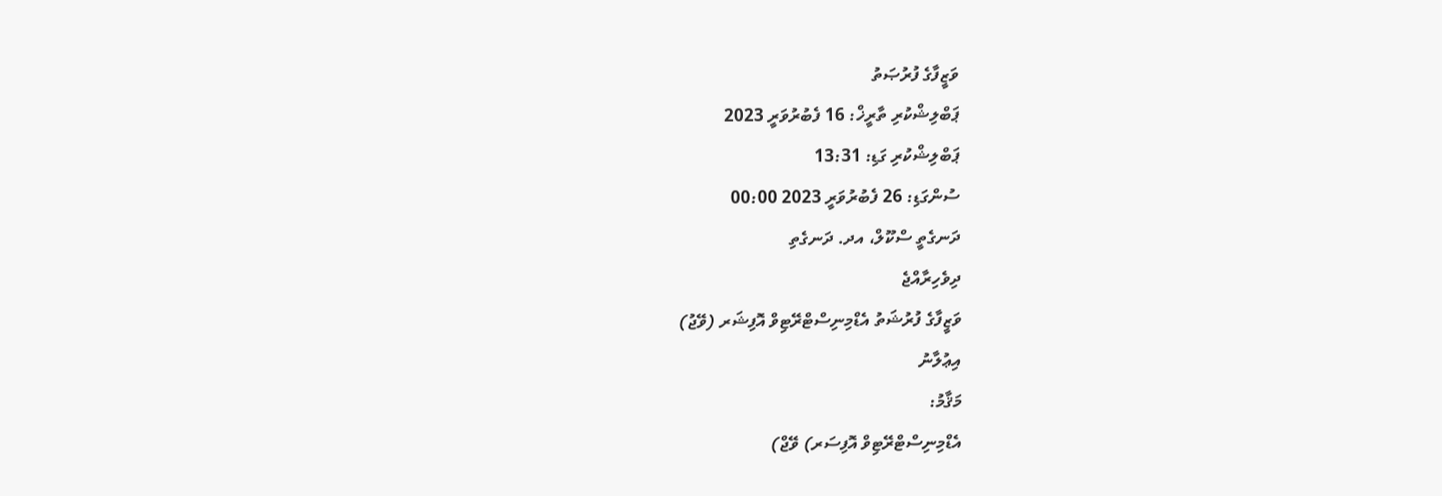ވަޒީފާގެ ފުރުޞަތު
ޕަބްލިޝްކުރި ތާރީޚް: 16 ފެބުރުވަރީ 2023
ޕަބްލިޝްކުރި ގަޑި: 13:31
ސުންގަޑި: 26 ފެބުރުވަރީ 2023 00:00
ދަނގެތީ ސްކޫލް، އދ. ދަނގެތި
ދިވެހިރާއްޖެ
ވަޒީފާގެ ފުރުޝަތު އެޑްމިނިސްޓްރޭޓިވް އޮފިޝަރ (ވޭޖު)
އިޢުލާނު
މަޤާމު:
އެޑްމިނިސްޓްރޭޓިވް އޮފިސަރ) ވޭޖް)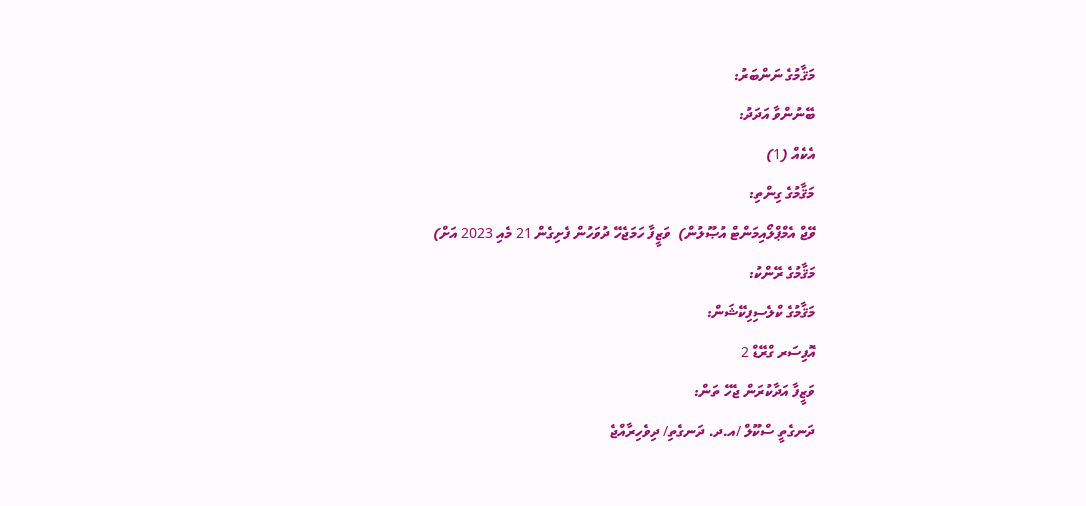މަޤާމުގެ ނަންބަރު:
ބޭނުންވާ އަދަދު:
އެކެއް (1)
މަޤާމުގެ ގިންތި:
ވޭޖް އެމްޕްލޯއިމަންޓް އުޞޫލުން)  ވަޒީފާ ހަމަޖެހޭ ދުވަހުން ފެށިގެން 21 މެއި 2023 އަށް)
މަޤާމުގެ ރޭންކު:
މަޤާމުގެ ކްލެސިފިކޭޝަން:
އޮފިސަރ ގްރޭޑް 2
ވަޒީފާ އަދާކުރަން ޖެހޭ ތަން:
ދަނގެތީ ސްކޫލް /އ.ދ. ދަނގެތި/ ދިވެހިރާއްޖެ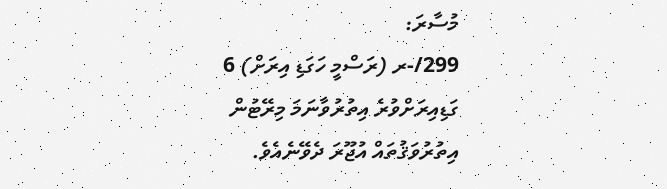މުސާރަ:
299/-ރ (ރަސްމީ ހަގަޑި އިރަށް) 6 ގަޑިއިރަށްވުރެ އިތުރުވާނަމަ މިރޭޓުން އިތުރުވަޤުތައް އުޖޫރަ ދެވޭނެއެވެ.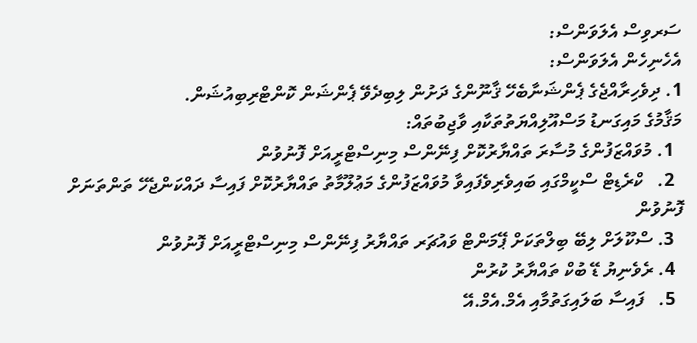ސަރވިސް އެލަވަންސް:
އެހެނިހެން އެލަވަންސް:
1. ދިވެހިރާއްޖެގެ ޕެންޝަނާބެހޭ ޤާނޫންގެ ދަށުން ލިބިދެވޭ ޕެންޝަން ކޮންޓްރިބިއުޝަން.
މަޤާމުގެ މައިގަނޑު މަސްއޫލިއްޔަތުތަކާއި ވާޖިބުތައް:
  1. މުވައްޒަފުންގެ މުސާރަ ތައްޔާރުކޮށް ފިނޭންސް މިނިސްޓްރީއަށް ފޮނުވުން
  2.   ކްރެޑިޓް ސްކީމްގައި ބައިވެރިވެފައިވާ މުވައްޒަފުންގެ މަޢުލޫމާތު ތައްޔާރުކޮށް ފައިސާ ދައްކަންޖެހޭ ތަންތަނަށް ފޮނުވުން
  3. ސްކޫލަށް ލިބޭ ބިލްތަކަށް ޕޭމަންޓް ވައުޗަރ ތައްޔާރު ފިނޭންސް މިނިސްޓްރީއަށް ފޮނުވުން
  4. ރެވެނިޔު ޑޭ ބުކް ތައްޔާރު ކުރުން
  5.   ފައިސާ ބަލައިގަތުމާއި އެމް.އެމް.އޭ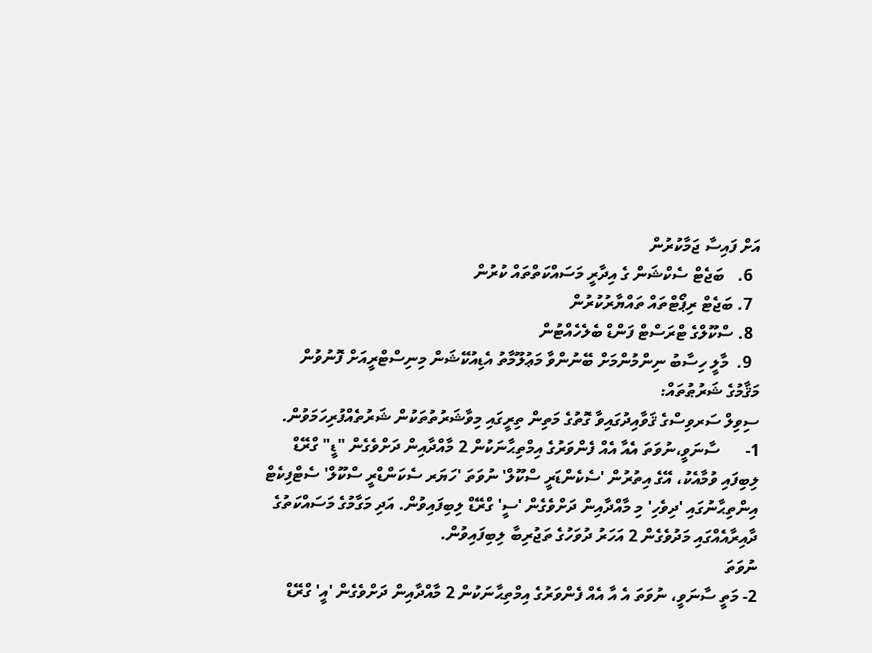އަށް ފައިސާ ޖަމާކުރުން
  6.   ބަޖެޓް ސެކްޝަން ގެ އިދާރީ މަސައްކަތްތައް ކުރުން
  7. ބަޖެޓް ރިޕޯޓްތައް ތައްޔާރުކުރުން
  8. ސްކޫލްގެ ޓްރަސްޓް ފަންޑް ބެލެހެއްޓުން
  9.  މާލީ ހިސާބު ނިންމުންމަށް ބޭނުންވާ މަޢުލޫމާތު އެޑިއުކޭޝަން މިނިސްޓްރީއަށް ފޮނުވުން
މަޤާމުގެ ޝަރުޠުތައް:
ސިވިލް ސަރވިސްގެ ޤަވާއިދުގައިވާ ގޮތުގެ މަތިން ތިރީގައި މިވާޝަރުތުތަކުން ޝަރުތެއްފުރިހަމަވުން.
1-      ސާނަވީ،ނުވަތަ އެއާ އެއް ފެންވަރުގެ އިމްތިޙާނަކުން 2 މާއްދާއިން ދަށްވެގެން "ޑީ" ގްރޭޑް ލިބިފައި ވުމާއެކު، އޭގެ އިތުރުން 'ސެކެންޑަރީ ސްކޫލް' ނުވަތަ 'ހަޔަރ ސެކަންޑްރީ ސްކޫލް' ސެޓްފިކެޓް އިންތިޙާނުގައި 'ދިވެހި' މި މާއްދާއިން ދަށްވެގެން 'ސީ' ގްރޭޑް ލިބިފައިވުން. އަދި މަގާމުގެ މަސައްކަތުގެ ދާއިރާއެއްގައި މަދުވެގެން 2 އަހަރު ދުވަހުގެ ތަޖުރިބާ ލިބިފައިވުން.
ނުވަތަ
2- މަތީ ސާނަވީ، ނުވަތަ އެ އާ އެއް ފެންވަރުގެ އިމްތިޙާނަކުން 2 މާއްދާއިން ދަށްވެގެން 'އީ' ގްރޭޑް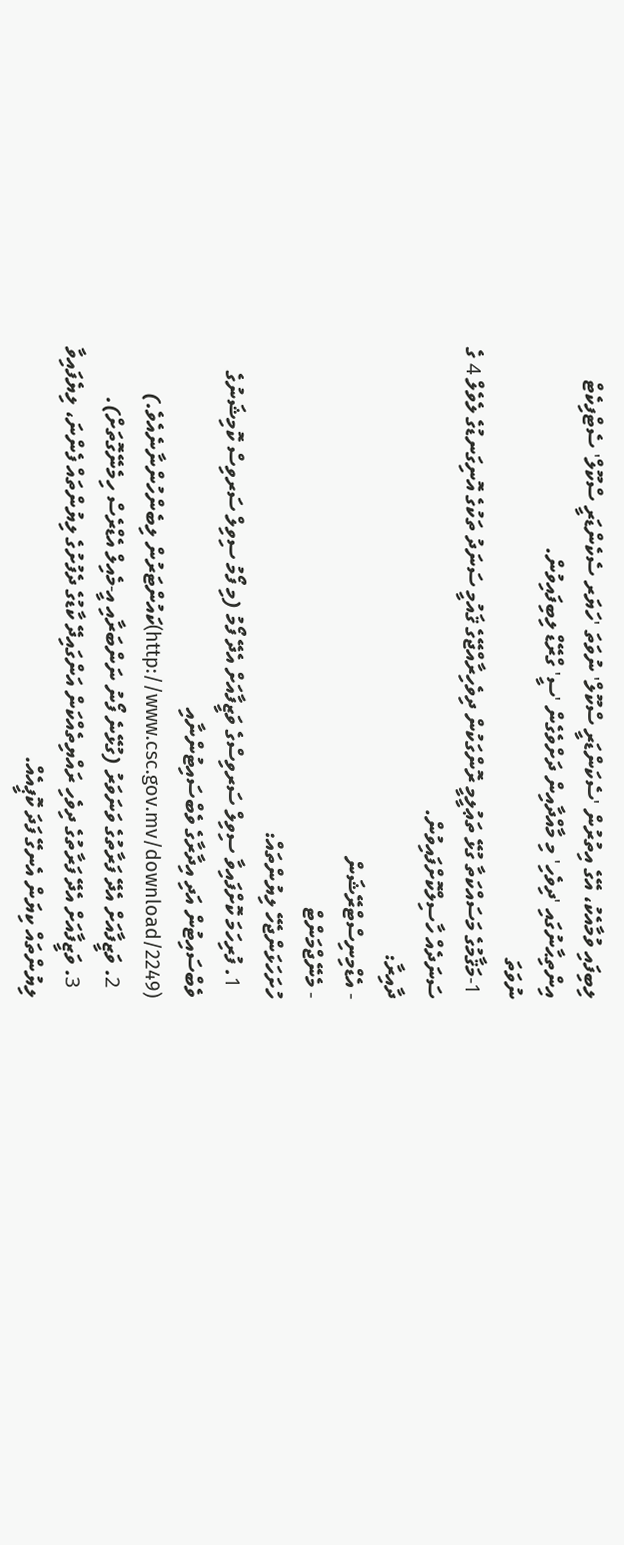ލިބިފައި ވުމާއެކު، އޭގެ އިތުރުން 'ސެކަންޑަރީ ސްކޫލް' ނުވަތަ 'ހަޔަރ ސެކެންޑަރީ ސްކޫލް' ސެޓްފިކެޓް އިންތިޙާނުގައި 'ދިވެހި' މި މާއްދާއިން ދަށްވެގެން 'ސީ' ގްރޭޑް ލިބިފައިވުން.
ނުވަތަ
 1-މަޤާމުގެ މަސައްކަތާ ގުޅޭ ތަޢުލީމީ ރޮންގަކުން ދިވެހިރާއްޖޭގެ ޤައުމީ ސަނަދު ތަކުގެ އޮނިގަނޑުގެ ލެވެލް 4 ގެ ސަނަދެއް ހާސިލްކޮށްފައިވުން.
ދާއިރާ:
- އެޑްމިނިސްޓްރޭޝަން
- މެނޭޖްމަންޓް
ހުށަހަޅަންޖެހޭ ލިޔުންތައް:
  1. ފުރިހަމަ ކޮށްފައިވާ ސިވިލް ސަރވިސްގެ ވަޒީފާއަށް އެދޭ ފޯމު (މި ފޯމު ސިވިލް ސަރވިސް ކޮމިޝަނުގެ ވެބްސައިޓުން އަދި އިދާރާގެ ވެބްސައިޓުންނާއި (http://www.csc.gov.mv/download/2249)ކައުންޓަރުން ލިބެންހުންނާނެއެވެ.)
  2. ވަޒީފާއަށް އެދޭ ފަރާތުގެ ވަނަވަރު (ގުޅޭނެ ފޯނު ނަންބަރާއި އީ-މެއިލް އެޑްރެސް ހިމެނޭގޮތަށް).
  3. ވަޒީފާއަށް އެދޭ ފަރާތުގެ ދިވެހި ރައްޔިތެއްކަން އަންގައިދޭ ކާޑުގެ ދެފުށުގެ ލިޔުންތައް ފެންނަ، ލިޔެފައިވާ ލިޔުންތައް ކިޔަން އެނގޭ ފަދަ ކޮޕީއެއް.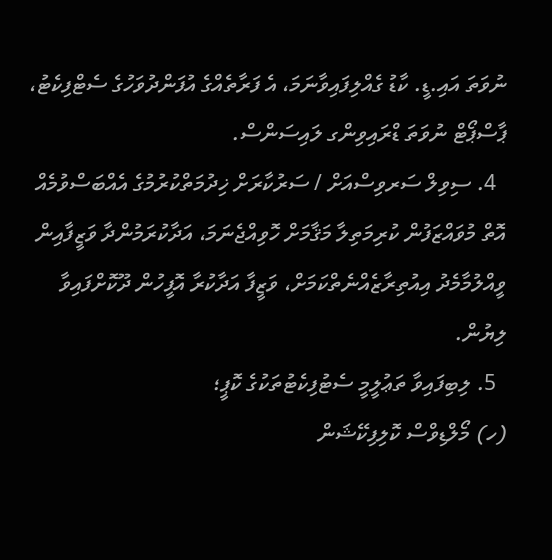ނުވަތަ އައި.ޑީ. ކާޑު ގެއްލިފައިވާނަމަ، އެ ފަރާތެއްގެ އުފަންދުވަހުގެ ސެޓްފިކެޓު، ޕާސްޕޯޓް ނުވަތަ ޑްރައިވިންގ ލައިސަންސް.
  4. ސިވިލް ސަރވިސްއަށް / ސަރުކާރަށް ޚިދުމަތްކުރުމުގެ އެއްބަސްވުމެއް އޮތް މުވައްޒަފުން ކުރިމަތިލާ މަޤާމަށް ހޮވިއްޖެނަމަ، އަދާކުރަމުންދާ ވަޒީފާއިން ވީއްލުމާމެދު އިއުތިރާޒެއްނެތްކަމަށް، ވަޒީފާ އަދާކުރާ އޮފީހުން ދޫކޮށްފައިވާ ލިޔުން.
  5. ލިބިފައިވާ ތަޢުލީމީ ސެޓުފިކެޓުތަކުގެ ކޮޕީ؛
(ހ) މޯލްޑިވްސް ކޮލިފިކޭޝަން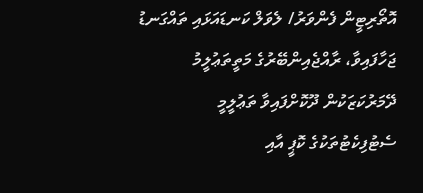އޮތޯރިޓީން ފެންވަރު/ ލެވަލް ކަނޑައަޅައި ތައްގަނޑު ޖަހާފައިވާ، ރާއްޖެއިންބޭރުގެ މަތީތަޢުލީމު ދޭމަރުކަޒަކުން ދޫކޮށްފައިވާ ތަޢުލީމީ ސެޓުފިކެޓުތަކުގެ ކޮޕީ އާއި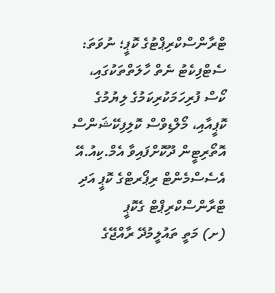ޓްރާންސްކްރިޕްޓުގެ ކޮޕީ؛ ނުވަތަ: ސެޓްފިކެޓު ނެތް ހާލަތްތަކުގައި، ކޯސް ފުރިހަމަކުރިކަމުގެ ލިޔުމުގެ ކޮޕީއާއި، މޯލްޑިވްސް ކޮލިފިކޭޝަންސް އޮތޯރިޓީން ދޫކޮށްފައިވާ އެމް.ކިއު.އޭ އެސެސްމެންޓް ރިޕޯރޓްގެ ކޮޕީ އަދި ޓްރާންސްކްރިޕްޓް ގެކޮޕީ
(ށ) މަތީ ތައުލީމުދޭ ރާއްޖޭގެ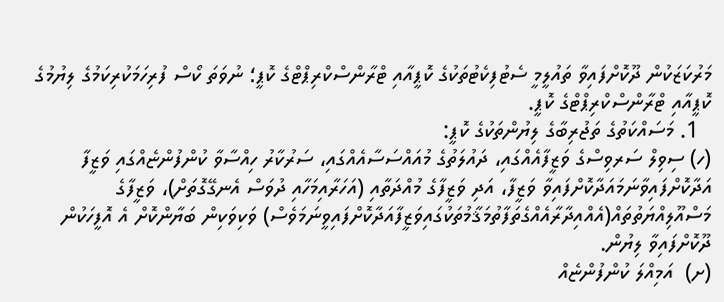މަރުކަޒަކުން ދޫކޮށްފައިވާ ތައުލީމީ ސެޓުފިކެޓުތަކުގެ ކޮޕީއާއި ޓްރާންސްކްރިޕްޓްގެ ކޮޕީ؛ ނުވަތަ ކޯސް ފުރިހަމަކުރިކަމުގެ ލިޔުމުގެ ކޮޕީއާއި ޓްރާންސްކްރިޕްޓްގެ ކޮޕީ.
  1. މަސައްކަތުގެ ތަޖުރިބާގެ ލިޔުންތަކުގެ ކޮޕީ:
(ހ) ސިވިލް ސަރވިސްގެ ވަޒީފާއެއްގައި، ދައުލަތުގެ މުއައްސަސާއެއްގައި، ސަރުކާރު ހިއްސާވާ ކުންފުންޏެއްގައި ވަޒީފާ އަދާކޮށްފައިވާނަމައަދާކޮށްފައިވާ ވަޒީފާ، އަދި ވަޒީފާގެ މުއްދަތާއި (އަހަރާއިމަހާއި ދުވަސް އެނގޭގޮތަށް)، ވަޒީފާގެ މަސްއޫލިއްޔަތުތައް(އެއްއިދާރާއެއްގެތަފާތުމަޤާމުތަކުގައިވަޒީފާއަދާކޮށްފައިވީނަމަވެސް) ވަކިވަކިން ބަޔާންކޮށް އެ އޮފީހަކުން ދޫކޮށްފައިވާ ލިޔުން.
(ށ)  އަމިއްލަ ކުންފުންޏެއް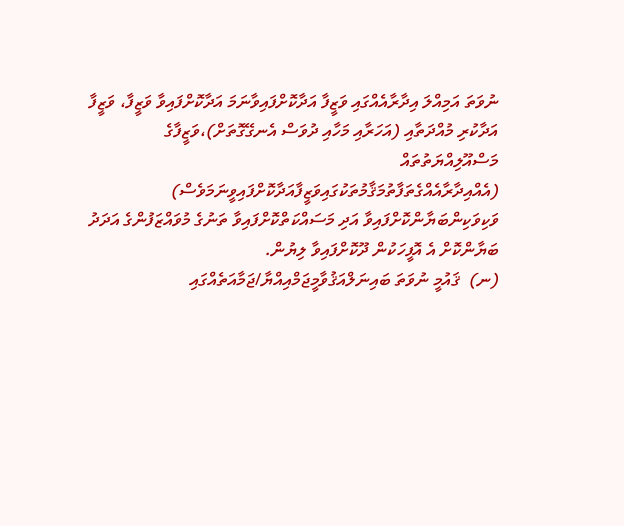ނުވަތަ އަމިއްލަ އިދާރާއެއްގައި ވަޒީފާ އަދާކޮށްފައިވާނަމަ އަދާކޮށްފައިވާ ވަޒީފާ، ވަޒީފާ އަދާކުރި މުއްދަތާއި (އަހަރާއި މަހާއި ދުވަސް އެނގޭގޮތަށް)،ވަޒީފާގެ މަސްއޫލިއްޔަތުތައް (އެއްއިދާރާއެއްގެތަފާތުމަޤާމުތަކުގައިވަޒީފާއަދާކޮށްފައިވީނަމަވެސް) ވަކިވަކިންބަޔާންކޮށްފައިވާ އަދި މަސައްކަތްކޮށްފައިވާ ތަނުގެ މުވައްޒަފުންގެ އަދަދު ބަޔާންކޮށް އެ އޮފީހަކުން ދޫކޮށްފައިވާ ލިޔުން.
(ނ)  ޤައުމީ ނުވަތަ ބައިނަލްއަޤުވާމީޖަމްއިއްޔާ/ޖަމާއަތެއްގައި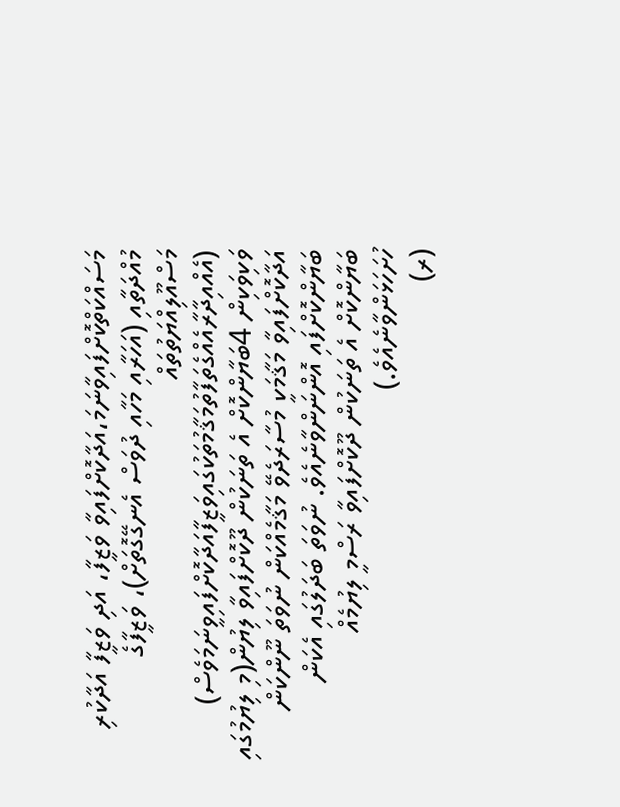މަސައްކަތްކޮށްފައިވާނަމަ،އަދާކޮށްފައިވާ ވަޒީފާ، އަދި ވަޒީފާ އަދާކުރި މުއްދަތާއި (އަހަރާއި މަހާއި ދުވަސް އެނގޭގޮތަށް)، ވަޒީފާގެ މަސްއޫލިއްޔަތުތައް (އެއްއިދާރާއެއްގެތަފާތުމަޤާމުތަކުގައިވަޒީފާއަދާކޮށްފައިވީނަމަވެސް) ވަކިވަކިން 4ބަޔާންކޮށް އެ ތަނަކުން ދޫކޮށްފައިވާ ލިޔުން(މި ލިޔުމުގައި އަދާކޮށްފައިވާ މަޤާމަކީ މުސާރަދެވޭ މަޤާމެއްކަން ނުވަތަ ނޫންކަން ބަޔާންކޮށްފައި އޮންނަންވާނެއެވެ. ނުވަތަ ބަދަލުގައި އެކަން ބަޔާންކޮށް އެ ތަނަކުން ދޫކޮށްފައިވާ ރަސްމީ ލިޔުމެއް ހުށަހަޅަންވާނެއެވެ.)
(ރ)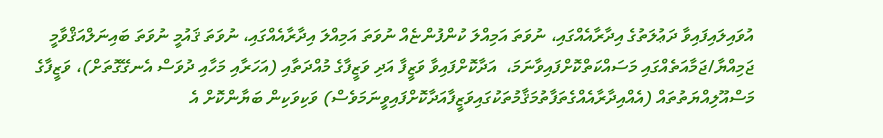އުވައިލައިފައިވާ ދަޢުލަތުގެ އިދާރާއެއްގައި، ނުވަތަ އަމިއްލަ ކުންފުންޏެއް ނުވަތަ އަމިއްލަ އިދާރާއެއްގައި، ނުވަތަ ޤައުމީ ނުވަތަ ބައިނަލްއަޤްވާމީ ޖަމިއްޔާ/ޖަމާއަތެއްގައި މަސައްކަތްކޮށްފައިވާނަމަ،  އަދާކޮށްފައިވާ ވަޒީފާ އަދި ވަޒީފާގެ މުއްދަތާއި (އަހަރާއި މަހާއި ދުވަސް އެނގޭގޮތަށް)، ވަޒީފާގެ މަސްއޫލިއްޔަތުތައް (އެއްއިދާރާއެއްގެތަފާތުމަޤާމުތަކުގައިވަޒީފާއަދާކޮށްފައިވީނަމަވެސް) ވަކިވަކިން ބަޔާންކޮށް އެ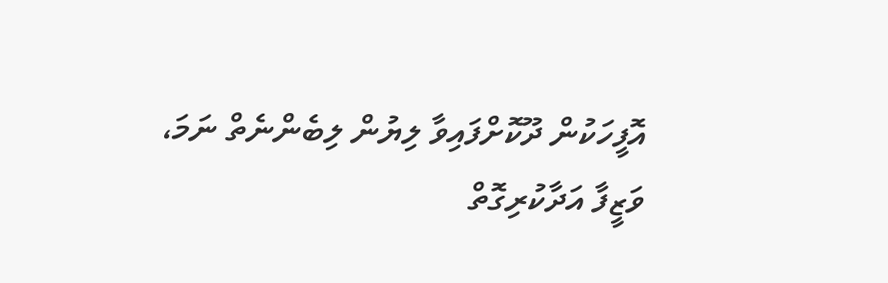އޮފީހަކުން ދޫކޮށްފައިވާ ލިޔުން ލިބެންނެތް ނަމަ، ވަޒީފާ އަދާކުރިގޮތް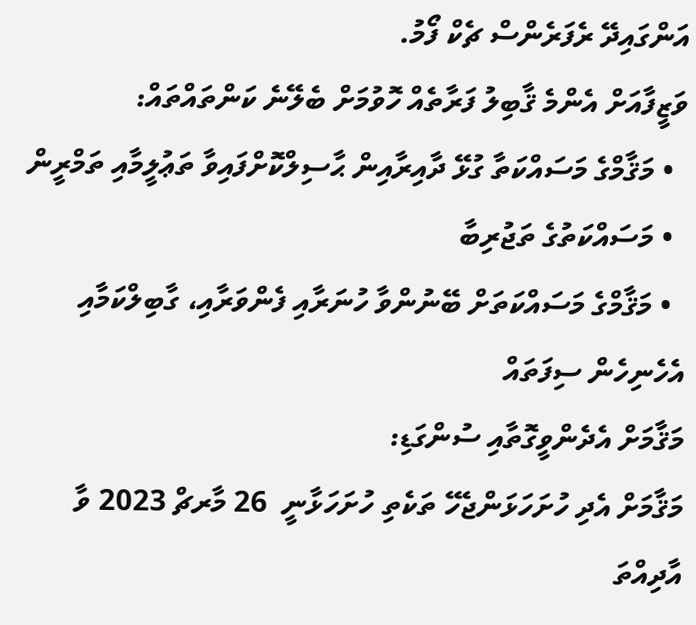އަންގައިދޭ ރެފަރެންސް ޗެކް ފޯމު.
ވަޒީފާއަށް އެންމެ ޤާބިލު ފަރާތެއް ހޮވުމަށް ބެލޭނެ ކަންތައްތައް:
  • މަޤާމްގެ މަސައްކަތާ ގުޅޭ ދާއިރާއިން ޙާސިލްކޮށްފައިވާ ތަޢުލީމާއި ތަމްރީން
  • މަސައްކަތުގެ ތަޖުރިބާ
  • މަޤާމްގެ މަސައްކަތަށް ބޭނުންވާ ހުނަރާއި ފެންވަރާއި، ގާބިލްކަމާއި އެހެނިހެން ސިފަތައް
މަޤާމަށް އެދެންވީގޮތާއި ސުންގަޑި:
މަޤާމަށް އެދި ހުށަހަޅަންޖެހޭ ތަކެތި ހުށަހަޅާނީ  26 މާރޗް 2023 ވާ އާދިއްތަ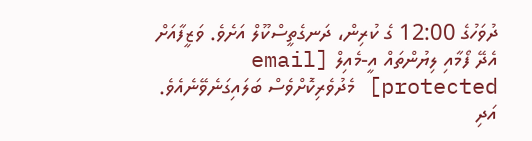ދުވަހުގެ 12:00 ގެ ކުރިން، ދަނގެތީސްކޫލް އަށެވެ. ވަޒީފާއަށް އެދޭ ފޯމާއި ލިޔުންތައް އީ-މެއިލް [email protected] މެދުވެރިކޮށްވެސް ބަލައިގަނެވޭނެއެވެ.
އަދި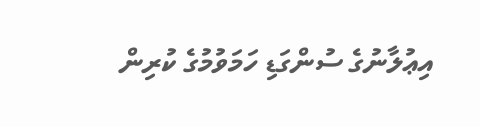އިޢުލާނުގެ ސުންގަޑި ހަމަވުމުގެ ކުރިން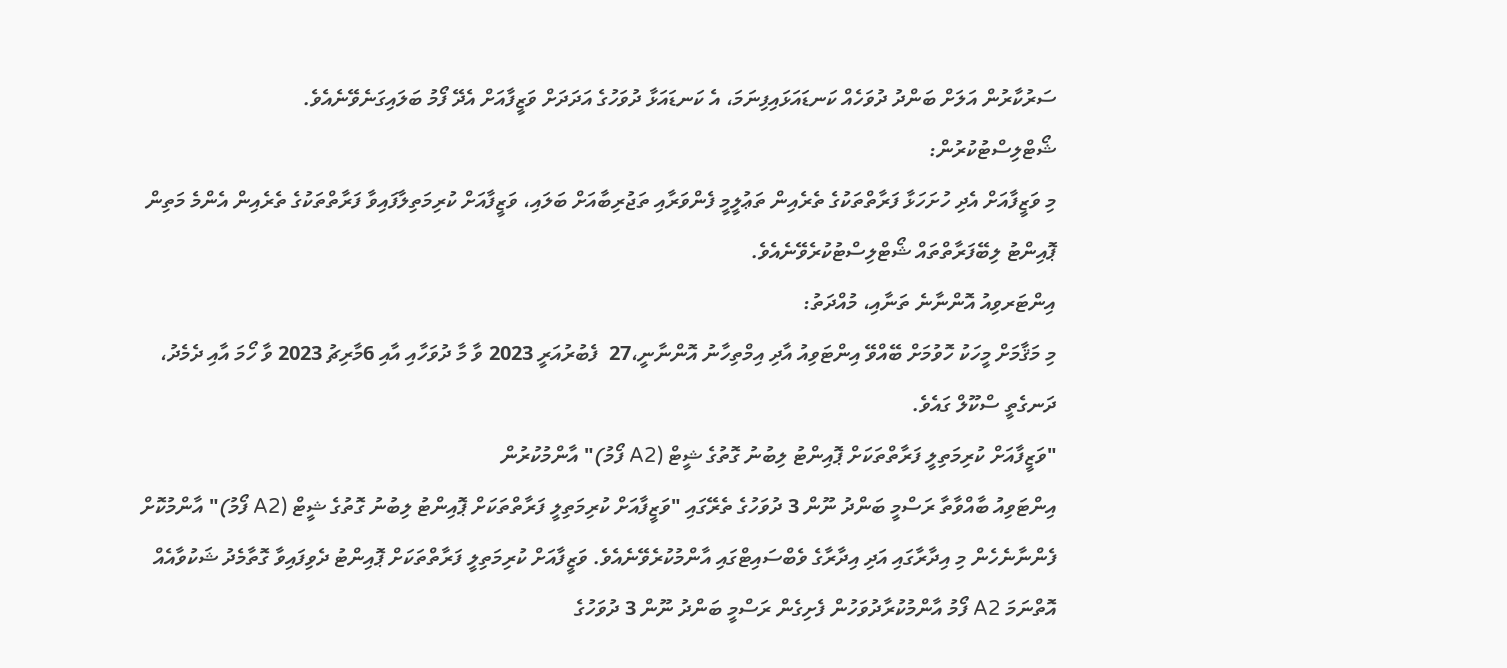ސަރުކާރުން އަލަށް ބަންދު ދުވަހެއް ކަނޑައަޅައިފިނަމަ، އެ ކަނޑައަޅާ ދުވަހުގެ އަދަދަށް ވަޒީފާއަށް އެދޭ ފޯމު ބަލައިގަނެވޭނެއެވެ.
ޝޯޓްލިސްޓުކުރުން:
މި ވަޒީފާއަށް އެދި ހުށަހަޅާ ފަރާތްތަކުގެ ތެރެއިން ތަޢުލީމީ ފެންވަރާއި ތަޖުރިބާއަށް ބަލައި، ވަޒީފާއަށް ކުރިމަތިލާފައިވާ ފަރާތްތަކުގެ ތެރެއިން އެންމެ މަތިން ޕޮއިންޓު ލިބޭފަރާތްތައް ޝޯޓްލިސްޓުކުރެވޭނެއެވެ.
އިންޓަރވިއު އޮންނާނެ ތަނާއި، މުއްދަތު:
މި މަޤާމަށް މީހަކު ހޮވުމަށް ބޭއްވޭ އިންޓަވިއު އާދި އިމްތިހާނު އޮންނާނީ،27  ފެބުރުއަރީ 2023 ވާ މާ ދުވަހާއި އާއި 6މާރިޗު 2023 ވާ ހޯމަ އާއި ދެމެދު، ދަނގެތީ ސްކޫލް ގައެވެ.
"ވަޒީފާއަށް ކުރިމަތިލީ ފަރާތްތަކަށް ޕޮއިންޓު ލިބުނު ގޮތުގެ ޝީޓް (A2 ފޯމު)" އާންމުކުރުން
އިންޓަވިއު ބާއްވާތާ ރަސްމީ ބަންދު ނޫން 3 ދުވަހުގެ ތެރޭގައި "ވަޒީފާއަށް ކުރިމަތިލީ ފަރާތްތަކަށް ޕޮއިންޓު ލިބުނު ގޮތުގެ ޝީޓް (A2 ފޯމު)" އާންމުކޮށް ފެންނާނެހެން މި އިދާރާގައި އަދި އިދާރާގެ ވެބްސައިޓްގައި އާންމުކުރެވޭނެއެވެ. ވަޒީފާއަށް ކުރިމަތިލީ ފަރާތްތަކަށް ޕޮއިންޓު ދެވިފައިވާ ގޮތާމެދު ޝަކުވާއެއް އޮތްނަމަ A2 ފޯމު އާންމުކުރާދުވަހުން ފެށިގެން ރަސްމީ ބަންދު ނޫން 3 ދުވަހުގެ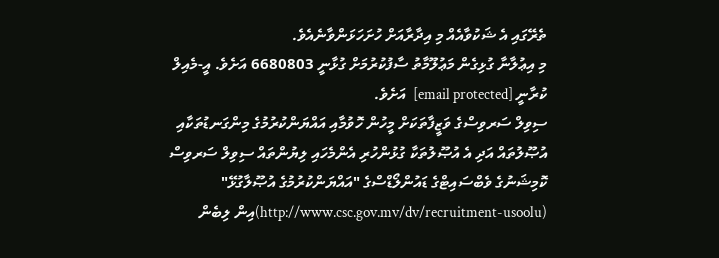ތެރޭގައި އެ ޝަކުވާއެއް މި އިދާރާއަށް ހުށަހަޅަންވާނެއެވެ.
މި އިޢުލާނާ ގުޅިގެން މަޢުލޫމާތު ސާފުކުރުމަށް ގުޅާނީ 6680803 އަށެވެ. އީ-މެއިލް ކުރާނީ [email protected]  އަށެވެ.
ސިވިލް ސަރވިސްގެ ވަޒީފާތަކަށް މީހުން ހޮވުމާއި އައްޔަންކުރުމުގެ މިންގަނޑުތަކާއި އުޞޫލުތައް އަދި އެ އުޞޫލުތަކާ ގުޅުންހުރި އެންމެހައި ލިޔުންތައް ސިވިލް ސަރވިސް ކޮމިޝަނުގެ ވެބްސައިޓްގެ ޑައުންލޯޑްސްގެ "އައްޔަންކުރުމުގެ އުޞޫލާގުޅޭ" (http://www.csc.gov.mv/dv/recruitment-usoolu)އިން ލިބެން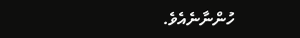ހުންނާނެއެވެ.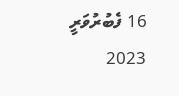16 ފެބުރުވަރީ 2023